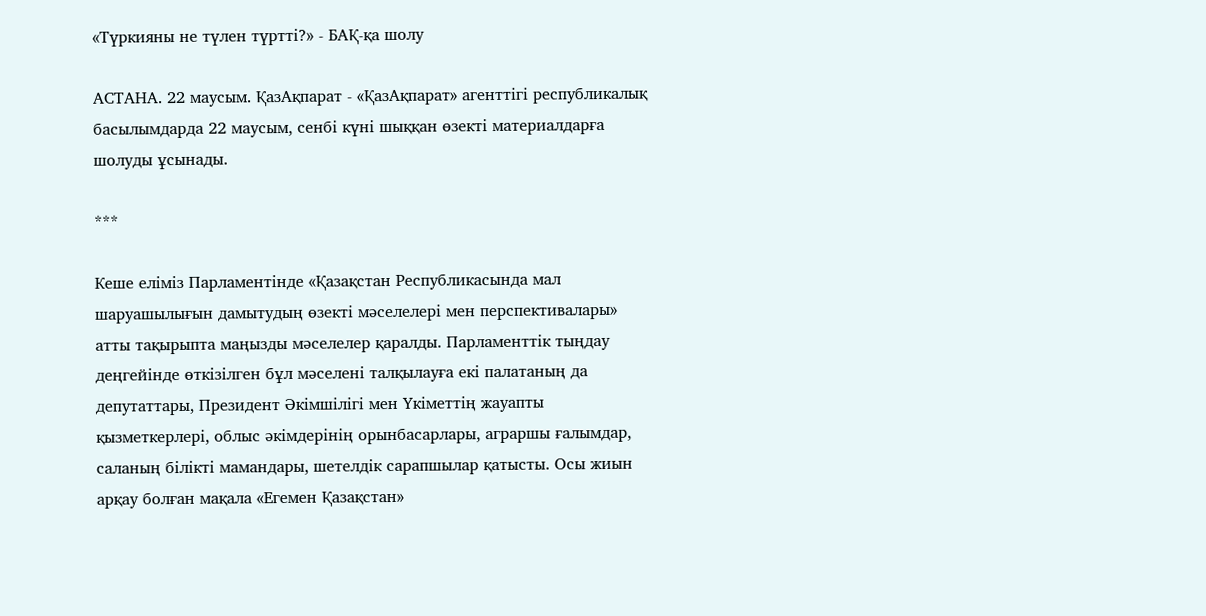«Түркияны не түлен түртті?» - БАҚ-қа шолу

АСТАНА. 22 маусым. ҚазАқпарат - «ҚазАқпарат» агенттігі республикалық басылымдарда 22 маусым, сенбі күні шыққан өзекті материалдарға шолуды ұсынады.

***

Кеше еліміз Парламентінде «Қазақстан Республикасында мал шаруашылығын дамытудың өзекті мәселелері мен перспективалары» атты тақырыпта маңызды мәселелер қаралды. Парламенттік тыңдау деңгейінде өткізілген бұл мәселені талқылауға екі палатаның да депутаттары, Президент Әкімшілігі мен Үкіметтің жауапты қызметкерлері, облыс әкімдерінің орынбасарлары, аграршы ғалымдар, саланың білікті мамандары, шетелдік сарапшылар қатысты. Осы жиын арқау болған мақала «Егемен Қазақстан»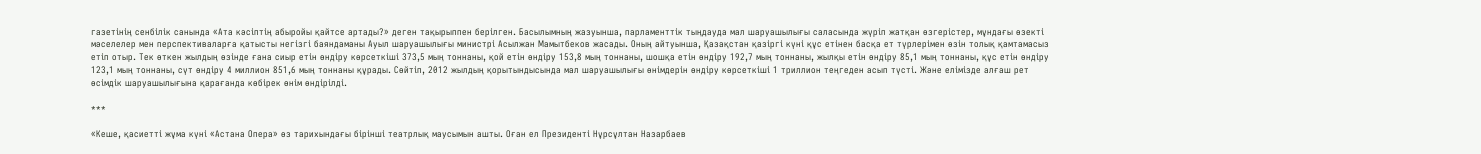газетінің сенбілік санында «Ата кәсіптің абыройы қайтсе артады?» деген тақырыппен берілген. Басылымның жазуынша, парламенттік тыңдауда мал шаруашылығы саласында жүріп жатқан өзгерістер, мұндағы өзекті мәселелер мен перспективаларға қатысты негізгі баяндаманы Ауыл шаруашылығы министрі Асылжан Мамытбеков жасады. Оның айтуынша, Қазақстан қазіргі күні құс етінен басқа ет түрлерімен өзін толық қамтамасыз етіп отыр. Тек өткен жылдың өзінде ғана сиыр етін өндіру көрсеткіші 373,5 мың тоннаны, қой етін өндіру 153,8 мың тоннаны, шошқа етін өндіру 192,7 мың тоннаны, жылқы етін өндіру 85,1 мың тоннаны, құс етін өндіру 123,1 мың тоннаны, сүт өндіру 4 миллион 851,6 мың тоннаны құрады. Сөйтіп, 2012 жылдың қорытындысында мал шаруашылығы өнімдерін өндіру көрсеткіші 1 триллион теңгеден асып түсті. Және елімізде алғаш рет өсімдік шаруашылығына қарағанда көбірек өнім өндірілді.

***

«Кеше, қасиетті жұма күні «Астана Опера» өз тарихындағы бірінші театрлық маусымын ашты. Оған ел Президенті Нұрсұлтан Назарбаев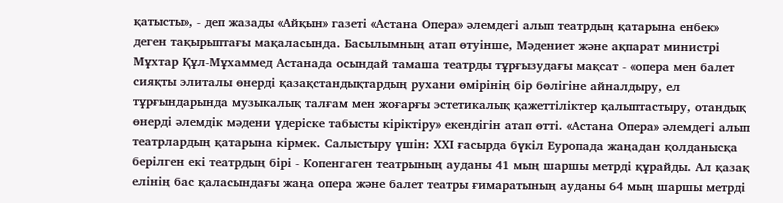қатысты», - деп жазады «Айқын» газеті «Астана Опера» әлемдегі алып театрдың қатарына енбек» деген тақырыптағы мақаласында. Басылымның атап өтуінше, Мәдениет және ақпарат министрі Мұхтар Құл-Мұхаммед Астанада осындай тамаша театрды тұрғызудағы мақсат - «опера мен балет сияқты элиталы өнерді қазақстандықтардың рухани өмірінің бір бөлігіне айналдыру, ел тұрғындарында музыкалық талғам мен жоғарғы эстетикалық қажеттіліктер қалыптастыру, отандық өнерді әлемдік мәдени үдеріске табысты кіріктіру» екендігін атап өтті. «Астана Опера» әлемдегі алып театрлардың қатарына кірмек. Салыстыру үшін: ХХІ ғасырда бүкіл Еуропада жаңадан қолданысқа берілген екі театрдың бірі - Копенгаген театрының ауданы 41 мың шаршы метрді құрайды. Ал қазақ елінің бас қаласындағы жаңа опера және балет театры ғимаратының ауданы 64 мың шаршы метрді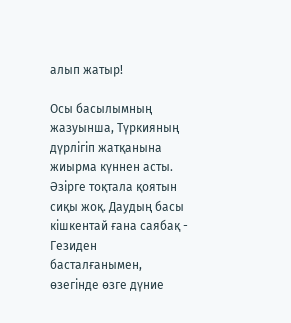алып жатыр!

Осы басылымның жазуынша, Түркияның дүрлігіп жатқанына жиырма күннен асты. Әзірге тоқтала қоятын сиқы жоқ. Даудың басы кішкентай ғана саябақ - Гезиден басталғанымен, өзегінде өзге дүние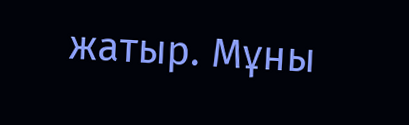жатыр. Мұны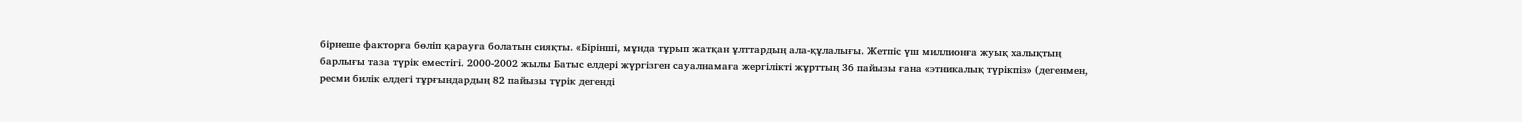бірнеше факторға бөліп қарауға болатын сияқты. «Бірінші, мұнда тұрып жатқан ұлттардың ала-құлалығы. Жетпіс үш миллионға жуық халықтың барлығы таза түрік еместігі. 2000-2002 жылы Батыс елдері жүргізген сауалнамаға жергілікті жұрттың 36 пайызы ғана «этникалық түрікпіз» (дегенмен, ресми билік елдегі тұрғындардың 82 пайызы түрік дегенді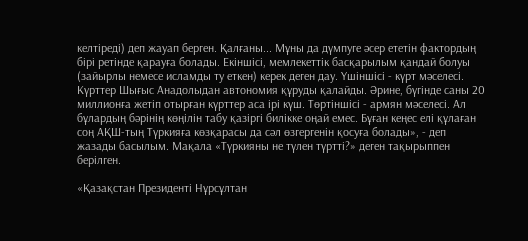келтіреді) деп жауап берген. Қалғаны... Мұны да дүмпуге әсер ететін фактордың бірі ретінде қарауға болады. Екіншісі, мемлекеттік басқарылым қандай болуы (зайырлы немесе исламды ту еткен) керек деген дау. Үшіншісі - күрт мәселесі. Күрттер Шығыс Анадолыдан автономия құруды қалайды. Әрине, бүгінде саны 20 миллионға жетіп отырған күрттер аса ірі күш. Төртіншісі - армян мәселесі. Ал бұлардың бәрінің көңілін табу қазіргі билікке оңай емес. Бұған кеңес елі құлаған соң АҚШ-тың Түркияға көзқарасы да сәл өзгергенін қосуға болады», - деп жазады басылым. Мақала «Түркияны не түлен түртті?» деген тақырыппен берілген.

«Қазақстан Президенті Нұрсұлтан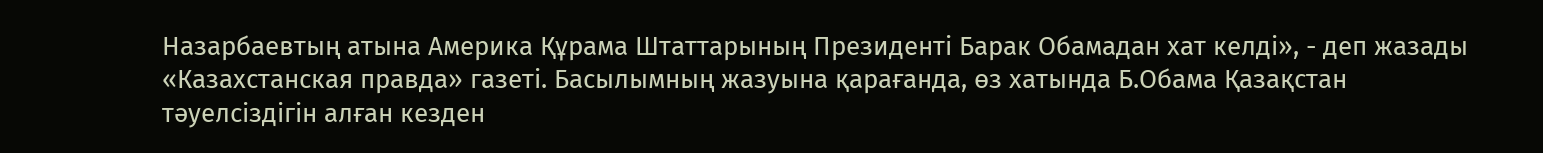Назарбаевтың атына Америка Құрама Штаттарының Президенті Барак Обамадан хат келді», - деп жазады «Казахстанская правда» газеті. Басылымның жазуына қарағанда, өз хатында Б.Обама Қазақстан тәуелсіздігін алған кезден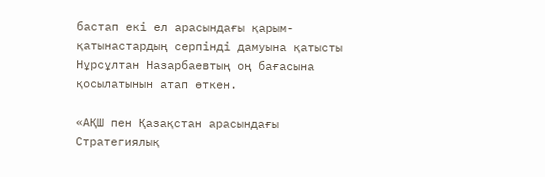бастап екі ел арасындағы қарым-қатынастардың серпінді дамуына қатысты Нұрсұлтан Назарбаевтың оң бағасына қосылатынын атап өткен.

«АҚШ пен Қазақстан арасындағы Стратегиялық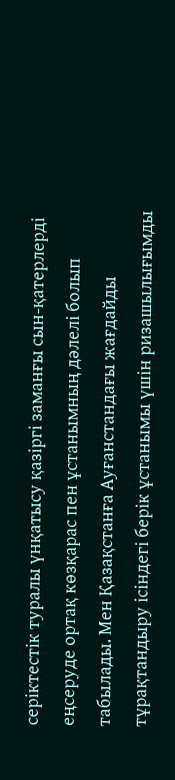серіктестік туралы үнқатысу қазіргі заманғы сын-қатерлерді еңсеруде ортақ көзқарас пен ұстанымның дәлелі болып табылады. Мен Қазақстанға Ауғанстандағы жағдайды тұрақтандыру ісіндегі берік ұстанымы үшін ризашылығымды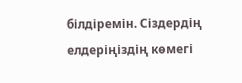білдіремін. Сіздердің елдеріңіздің көмегі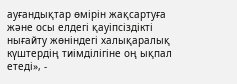ауғандықтар өмірін жақсартуға және осы елдегі қауіпсіздікті нығайту жөніндегі халықаралық күштердің тиімділігіне оң ықпал етеді», -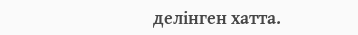делінген хатта.